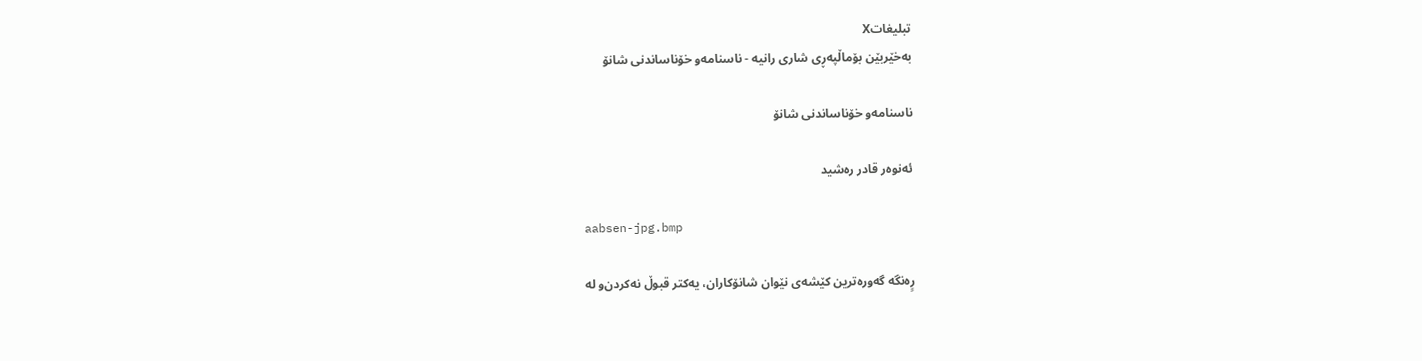تبليغاتX
به‌خێربێن بۆماڵپه‌ڕى شارى رانیه‌ - ناسنامه‌و خۆناساندنی‌ شانۆ

ناسنامه‌و خۆناساندنی‌ شانۆ

ئه‌نوه‌ر قادر ره‌شید

aabsen-jpg.bmp

رٍه‌نگه‌ گه‌وره‌ترین كێشه‌ی‌ نێوان شانۆكاران، یه‌كتر قبوڵ‌ نه‌كردن‌و له‌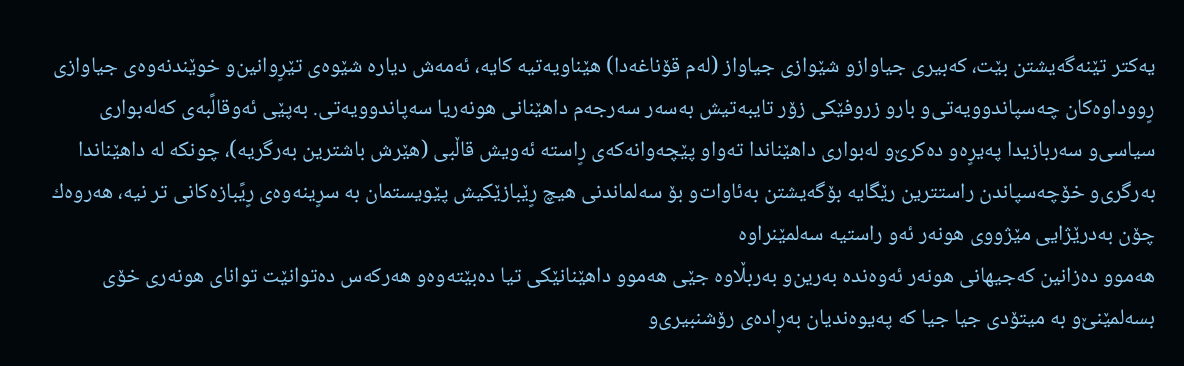یه‌كتر تێنه‌گه‌یشتن بێت، كه‌بیری‌ جیاوازو شێوازی‌ جیاواز (له‌م قۆناغه‌دا) هێناویه‌تیه‌ كایه‌، ئه‌مه‌ش دیاره‌ شێوه‌ی‌ تێرٍوانین‌و خوێندنه‌وه‌ی‌ جیاوازی‌ رٍووداوه‌كان چه‌سپاندوویه‌تی‌‌و بارو زروفێكی‌ زۆر تایبه‌تیش به‌سه‌ر سه‌رجه‌م داهێنانی‌ هونه‌ریا سه‌پاندوویه‌تی‌. به‌پێی‌ ئه‌وقالًبه‌ی‌ كه‌له‌بواری‌ سیاسی‌‌و سه‌ربازیدا په‌یرٍه‌و ده‌كرێ‌و له‌بواری‌ داهێناندا ته‌واو پێچه‌وانه‌كه‌ی‌ رٍاسته‌ ئه‌ویش قاڵبی‌ (هێرش باشترین به‌رگریه‌)، چونكه‌ له‌ داهێناندا به‌رگری‌‌و خۆچه‌سپاندن راستترین رێگایه‌ بۆگه‌یشتن به‌ئاوات‌و بۆ سه‌لماندنی‌ هیچ رٍێبازێكیش پێویستمان به‌ سرٍینه‌وه‌ی‌ رٍیًبازه‌كانی‌ تر نیه‌، هه‌روه‌ك چۆن به‌درێژایی‌ مێژووی‌ هونه‌ر ئه‌و راستیه‌ سه‌لمێنراوه‌
هه‌موو ده‌زانین كه‌جیهانی‌ هونه‌ر ئه‌وه‌نده‌ به‌رین‌و به‌ربڵاوه‌ جێی‌ هه‌موو داهێنانێكی‌ تیا ده‌بێته‌وه‌و هه‌ركه‌س ده‌توانێت توانای‌ هونه‌ری‌ خۆی‌ بسه‌لمێنێ‌‌و به‌ میتۆدی‌ جیا جیا كه‌ په‌یوه‌ندیان به‌ڕاده‌ی‌ رۆشنبیری‌‌و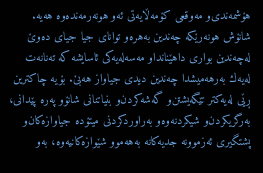هۆشمه‌ندی‌‌و مه‌وقعی‌ كۆمه‌ڵایه‌تی‌ ئه‌و هونه‌رمه‌نده‌وه‌ هه‌یه‌. شانۆش هونه‌رێكه‌ چه‌ندین به‌هره‌و توانای‌ جیا جیای‌ ده‌وێ‌ له‌چه‌ندین بواری‌ داهێنانداو مه‌سه‌له‌یه‌كی‌ ئاسایشه‌ كه‌ ته‌نانه‌ت له‌یه‌ك به‌رهه‌میشدا چه‌ندین دیدی‌ جیاواز هه‌بێ‌. بۆیه‌ چاكترین ڕێی‌ له‌یه‌كتر تێگه‌یشتن‌و گه‌شه‌كردن‌و بنیاتنانی‌ شانۆو په‌ره‌ پێدانی‌، به‌رگریكردن‌و شیكردنه‌وه‌و به‌راوردكردنی‌ میتۆده‌ جیاوازه‌كان‌و پشتگیری‌ ئه‌زموونه‌ جدیه‌كانه‌ به‌هه‌موو شێوازه‌كانیه‌وه‌، به‌و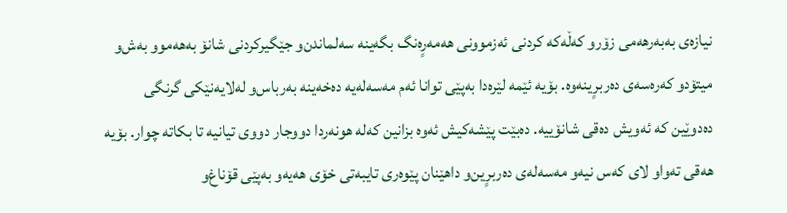نیازه‌ی‌ به‌به‌رهه‌می‌ زۆرو كه‌ڵه‌كه‌ كردنی‌ ئه‌زموونی‌ هه‌مه‌رٍه‌نگ بگه‌ینه‌ سه‌لماندن‌و جێگیركردنی‌ شانۆ به‌هه‌موو به‌ش‌و میتۆدو كه‌ره‌سه‌ی‌ ده‌ربرٍینه‌وه‌. بۆیه‌ ئێمه‌ لێره‌دا به‌پێی‌ توانا ئه‌م مه‌سه‌له‌یه‌ ده‌خه‌ینه‌ به‌رباس‌و له‌لایه‌نێكی‌ گرنگی‌ ده‌دوێین كه‌ ئه‌ویش ده‌قی‌ شانۆییه‌. ده‌بێت پێشه‌كیش ئه‌وه‌ بزانین كه‌له‌ هونه‌ردا دووجار دووی‌ تیانیه‌ تا بكاته‌ چوار. بۆیه‌ هه‌قی‌ ته‌واو لای‌ كه‌س نیه‌و مه‌سه‌له‌ی‌ ده‌ربرٍین‌و داهێنان پێوه‌ری‌ تایبه‌تی‌ خۆی‌ هه‌یه‌و به‌پێی‌ قۆناغ‌و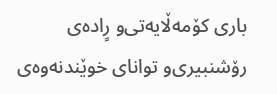باری‌ كۆمه‌ڵایه‌تی‌‌و رٍاده‌ی‌ رۆشنبیری‌‌و توانای‌ خوێندنه‌وه‌ی‌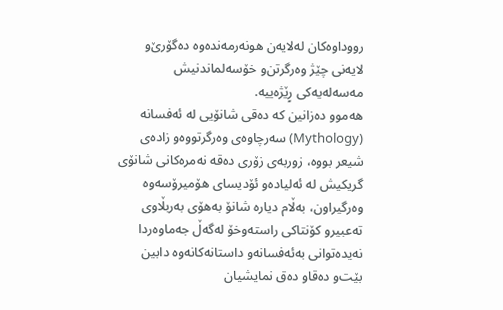رووداوه‌كان له‌لایه‌ن هونه‌رمه‌نده‌وه‌ ده‌گۆرێ‌‌و لایه‌نی‌ چێژ وه‌رگرتن‌و خۆسه‌لماندنیش مه‌سه‌له‌یه‌كی‌ رٍێژه‌ییه‌.
هه‌موو ده‌زانین كه‌ ده‌قی‌ شانۆیی‌ له‌ ئه‌فسانه‌ (Mythology) سه‌رچاوه‌ی‌ وه‌رگرتووه‌و زاده‌ی‌ شیعر بووه‌، زوربه‌ی‌ زۆری‌ ده‌قه‌ نه‌مره‌كانی‌ شانۆی‌ گریكیش له‌ ئه‌لیاده‌و ئۆدیسای‌ هۆمیرۆسه‌وه‌ وه‌رگیراون، به‌ڵام دیاره‌ شانۆ به‌هۆی‌ به‌ربڵاوی‌ ته‌عبیرو كۆنتاكی‌ راسته‌وخۆ له‌گه‌ڵ‌ جه‌ماوه‌ردا نه‌یده‌توانی‌ به‌ئه‌فسانه‌و داستانه‌كانه‌وه‌ دابین بێت‌و ده‌قاو ده‌ق نمایشیان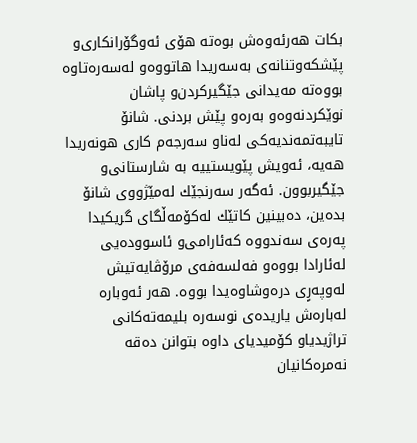بكات هه‌رئه‌وه‌ش بوه‌ته‌ هۆی‌ ئه‌وگۆرانكاری‌‌و پێشكه‌وتنانه‌ی‌ به‌سه‌ریدا هاتووه‌و له‌سه‌ره‌تاوه‌ بووه‌ته‌ مه‌یدانی‌ جێگیركردن‌و پاشان نوێكردنه‌وه‌و به‌ره‌و پێش بردنی‌. شانۆ تایبه‌تمه‌ندیه‌كی‌ له‌ناو سه‌رجه‌م كاری‌ هونه‌ریدا هه‌یه‌، ئه‌ویش پێویستییه‌ به‌ شارستانی‌‌و جێگیربوون. ئه‌گه‌ر سه‌رنجێك له‌مێژووی‌ شانۆ بده‌ین، ده‌بینین كاتێك له‌كۆمه‌ڵگای‌ گریكیدا په‌ره‌ی‌ سه‌ندووه‌ كه‌ئارامی‌‌و ئاسووده‌یی‌ له‌ئارادا بووه‌و فه‌لسه‌فه‌ی‌ مرۆڤایه‌تیش له‌وپه‌رٍی‌ دره‌وشاوه‌یدا بووه‌. هه‌ر ئه‌وباره‌ له‌باره‌ش یاریده‌ی‌ نوسه‌ره‌ بلیمه‌ته‌كانی‌ تراژیدیاو كۆمیدیای‌ داوه‌ بتوانن ده‌قه‌ نه‌مره‌كانیان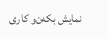نمایش بكه‌ن‌و كاری‌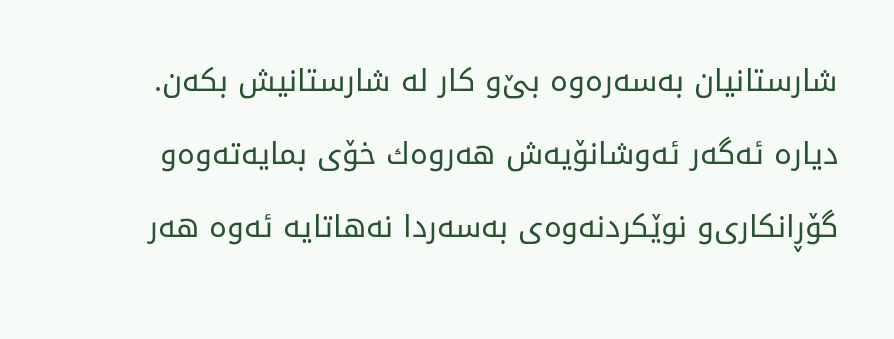شارستانیان به‌سه‌ره‌وه‌ بێ‌‌و كار له‌ شارستانیش بكه‌ن. دیاره‌ ئه‌گه‌ر ئه‌وشانۆیه‌ش هه‌روه‌ك خۆی‌ بمایه‌ته‌وه‌‌و گۆڕانكاری‌‌و نوێكردنه‌وه‌ی‌ به‌سه‌ردا نه‌هاتایه‌ ئه‌وه‌ هه‌ر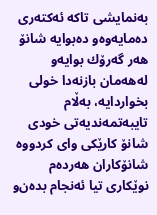به‌نمایشی‌ تاكه‌ ئه‌كته‌ری‌ ده‌مایه‌وه‌و ده‌بوایه‌ شانۆ هه‌ر گه‌رۆك بوایه‌و له‌هه‌مان بازنه‌دا خولی‌ بخواردایه‌، به‌ڵام تایبه‌تمه‌ندیه‌تی‌ خودی‌ شانۆ كارێكی‌ وای‌ كردووه‌ شانۆكاران هه‌رده‌م نوێكاری‌ تیا ئه‌نجام بده‌ن‌و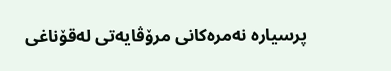پرسیاره‌ نه‌مره‌كانی‌ مرۆڤایه‌تی‌ له‌قۆناغی‌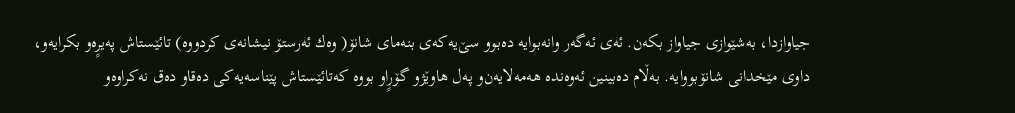جیاوازدا، به‌شێوازی‌ جیاواز بكه‌ن. ئه‌ی‌ ئه‌گه‌ر وانه‌بوایه‌ ده‌بوو سێ‌یه‌كه‌ی‌ بنه‌مای‌ شانۆ( وه‌ك ئه‌رستۆ نیشانه‌ی‌ كردووه‌) تائێستاش په‌یرٍه‌و بكرایه‌و، داوی‌ مێخدانی‌ شانۆبووایه‌. به‌ڵام ده‌بینین ئه‌وه‌نده‌ هه‌مه‌لایه‌ن‌و په‌ل هاوێژو گۆرٍاو بووه‌ كه‌تائێستاش پێناسه‌یه‌كی‌ ده‌قاو ده‌ق نه‌كراوه‌و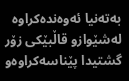به‌ته‌نیا ئه‌وه‌نده‌كراوه‌ له‌شێوازو قاڵبێكی‌ زۆر گشتیدا پێناسه‌كراوه‌و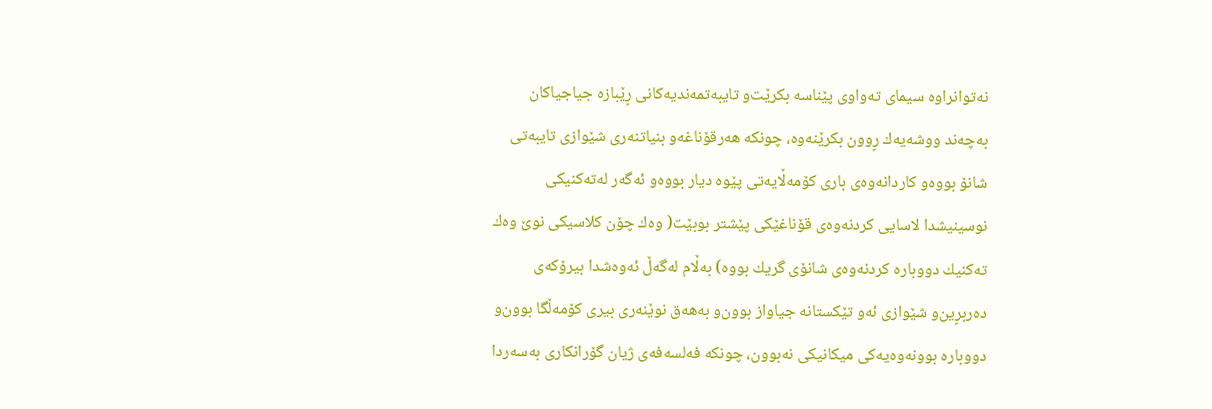نه‌توانراوه‌ سیمای‌ ته‌واوی‌ پێناسه‌ بكرێت‌و تایبه‌تمه‌ندیه‌كانی‌ رٍێبازه‌ جیاجیاكان به‌چه‌ند ووشه‌یه‌ك رٍوون بكرێنه‌وه‌، چونكه‌ هه‌رقۆناغه‌و بنیاتنه‌ری‌ شێوازی‌ تایبه‌تی‌ شانۆ بووه‌و كاردانه‌وه‌ی‌ باری‌ كۆمه‌ڵایه‌تی‌ پێوه‌ دیار بووه‌و ئه‌گه‌ر له‌ته‌كنیكی‌ نوسینیشدا لاسایی‌ كردنه‌وه‌ی‌ قۆناغێكی‌ پێشتر بوبێت( وه‌ك چۆن كلاسیكی‌ نوێ‌ وه‌ك ته‌كنیك دووباره‌ كردنه‌وه‌ی‌ شانۆی‌ گریك بووه‌) به‌ڵام له‌گه‌ڵ‌ ئه‌وه‌شدا بیرۆكه‌ی‌ ده‌ربرٍین‌و شێوازی‌ ئه‌و تێكستانه‌ جیاواز بوون‌و به‌هه‌ق نوێنه‌ری‌ بیری‌ كۆمه‌ڵگا بوون‌و دووباره‌ بوونه‌وه‌یه‌كی‌ میكانیكی‌ نه‌بوون، چونكه‌ فه‌لسه‌فه‌ی‌ ژیان گۆرانكاری‌ به‌سه‌ردا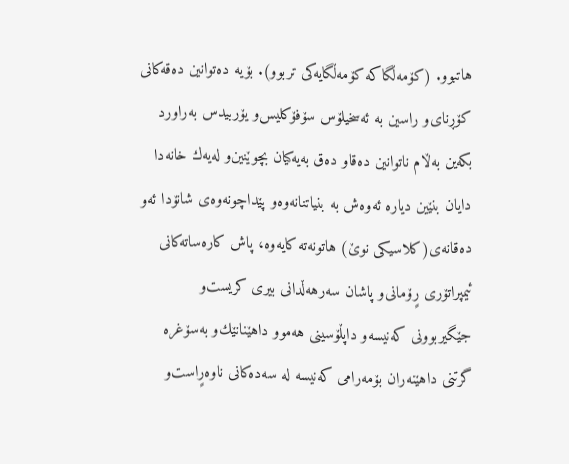هاتبوو. (كۆمه‌ڵگاكه‌ كۆمه‌ڵگایه‌كی‌ تربوو). بۆیه‌ ده‌توانین ده‌قه‌كانی‌ كۆڕنای‌‌و راسین به‌ ئه‌سخیلۆس سۆفۆكلیس‌و یۆربیدس به‌راورد بكه‌ین به‌ڵام ناتوانین ده‌قاو ده‌ق به‌یه‌كیان بچوێنین‌و له‌یه‌ك خانه‌دا دایان بنێین دیاره‌ ئه‌وه‌ش به‌ بنیاتنانه‌وه‌و پێداچونه‌وه‌ی‌ شانۆدا ئه‌و ده‌قانه‌ی‌(كلاسیكی‌ نوێ‌) هاتونه‌ته‌ كایه‌وه‌، پاش كاره‌ساته‌كانی‌ ئیمپراتۆری‌ رٍۆمانی‌‌و پاشان سه‌رهه‌ڵدانی‌ بیری‌ كریست‌و جێگیربوونی‌ كه‌نیسه‌‌و داپڵۆسینی‌ هه‌موو داهێنانێك‌و به‌سۆغره‌ گرتنی‌ داهێنه‌ران بۆمه‌رامی‌ كه‌نیسه‌ له‌ سه‌ده‌كانی‌ ناوه‌رٍاست‌و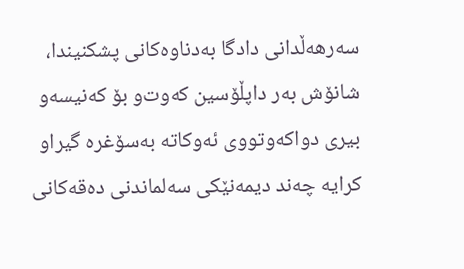سه‌رهه‌ڵدانی‌ دادگا به‌دناوه‌كانی‌ پشكنیندا، شانۆش به‌ر داپڵۆسین كه‌وت‌و بۆ كه‌نیسه‌و بیری‌ دواكه‌وتووی‌ ئه‌وكاته‌ به‌سۆغره‌ گیرا‌و كرایه‌ چه‌ند دیمه‌نێكی‌ سه‌لماندنی‌ ده‌قه‌كانی‌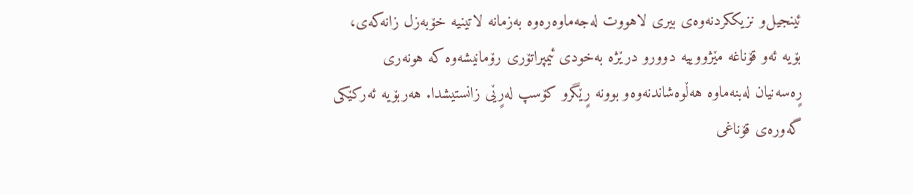ئینجیل‌و نزیككردنه‌وه‌ی‌ بیری‌ لاهووت له‌جه‌ماوه‌ره‌وه‌ به‌زمانه‌ لاتینیه‌ خۆبه‌زل زانه‌كه‌ی‌، بۆیه‌ ئه‌و قۆناغه‌ مێژووییه‌ دوورو درێژه‌ به‌خودی‌ ئیمپراتۆری‌ رۆمانیشه‌وه‌ كه‌ هونه‌ری‌ رٍه‌سه‌نیان له‌بنه‌ماوه‌ هه‌ڵوه‌شاندنه‌وه‌و بوونه‌ رٍێگرو كۆسپ له‌رٍێی‌ زانستیشدا. هه‌ربۆیه‌ ئه‌ركێكی‌ گه‌وره‌ی‌ قۆناغی‌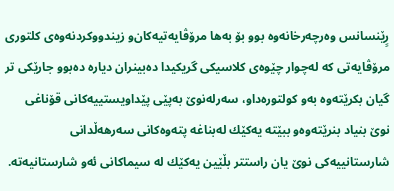رٍێنسانس وه‌رچه‌رخانه‌وه‌ بوو بۆ به‌ها مرۆڤایه‌تیه‌كان‌و زیندووكردنه‌وه‌ی‌ كلتوری‌ مرۆڤایه‌تی‌ كه‌ له‌چوار چێوه‌ی‌ كلاسیكی‌ گریكیدا ده‌بینران دیاره‌ ده‌بوو جارێكی‌ تر گیان بكرێته‌وه‌ به‌و كولتوره‌داو، سه‌رله‌نوێ‌ به‌پێی‌ پێداویستییه‌كانی‌ قۆناغی‌ نوێ‌ بنیاد بنرێته‌وه‌و ببێته‌ یه‌كێك له‌بناغه‌ پته‌وه‌كانی‌ سه‌رهه‌ڵدانی‌ شارستانییه‌كی‌ نوێ‌ یان راستتر بڵێین یه‌كێك له‌ سیماكانی‌ ئه‌و شارستانیه‌ته‌.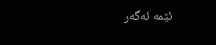ئێمه‌ ئه‌گه‌ر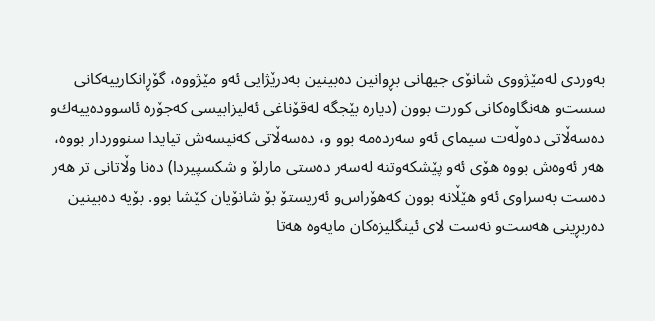به‌وردی‌ له‌مێژووی‌ شانۆی‌ جیهانی‌ بڕوانین ده‌بینین به‌درێژایی‌ ئه‌و مێژووه‌، گۆڕانكارییه‌كانی‌ سست‌و هه‌نگاوه‌كانی‌ كورت بوون (دیاره‌ بێجگه‌ له‌قۆناغی‌ ئه‌لیزابیسی‌ كه‌جۆره‌ ئاسووده‌ییه‌ك‌و ده‌سه‌ڵاتی‌ ده‌وڵه‌ت سیمای‌ ئه‌و سه‌رده‌مه‌ بوو و، ده‌سه‌ڵاتی‌ كه‌نیسه‌ش تیایدا سنووردار بووه‌، هه‌ر ئه‌وه‌ش بووه‌ هۆی‌ ئه‌و پێشكه‌وتنه‌ له‌سه‌ر ده‌ستی‌ مارلۆ و شكسپیردا) ده‌نا وڵاتانی‌ تر هه‌ر ده‌ست به‌سراوی‌ ئه‌و هێڵانه‌ بوون كه‌هۆراس‌و ئه‌ریستۆ بۆ شانۆیان كێشا بوو. بۆیه‌ ده‌بینین ده‌ربڕینی‌ هه‌ست‌و نه‌ست لای‌ ئینگلیزه‌كان مایه‌وه‌ هه‌تا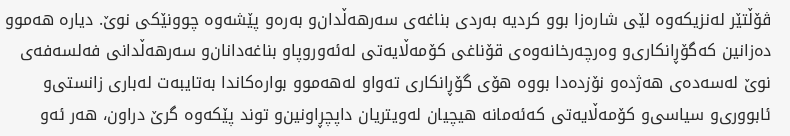ڤۆڵتێر له‌نزیكه‌وه‌ لێی‌ شاره‌زا بوو كردیه‌ به‌ردی‌ بناغه‌ی‌ سه‌رهه‌ڵدان‌و به‌ره‌و پێشه‌وه‌ چوونێكی‌ نوێ‌. دیاره‌ هه‌موو ده‌زانین كه‌گۆڕانكاری‌‌و وه‌رچه‌رخانه‌وه‌ی‌ قۆناغی‌ كۆمه‌ڵایه‌تی‌ له‌ئه‌وروپا‌و بناغه‌دانان‌و سه‌رهه‌ڵدانی‌ فه‌لسه‌فه‌ی‌ نوێ‌ له‌سه‌ده‌ی‌ هه‌ژده‌و نۆزده‌دا بووه‌ هۆی‌ گۆڕانكاری‌ ته‌واو له‌هه‌موو بواره‌كاندا به‌تایبه‌ت له‌باری‌ زانستی‌‌و ئابووری‌‌و سیاسی‌‌و كۆمه‌ڵایه‌تی‌ كه‌ئه‌مانه‌ هیچیان له‌ویتریان داپچڕاونین‌و توند پێكه‌وه‌ گرێ‌ دراون، هه‌ر ئه‌و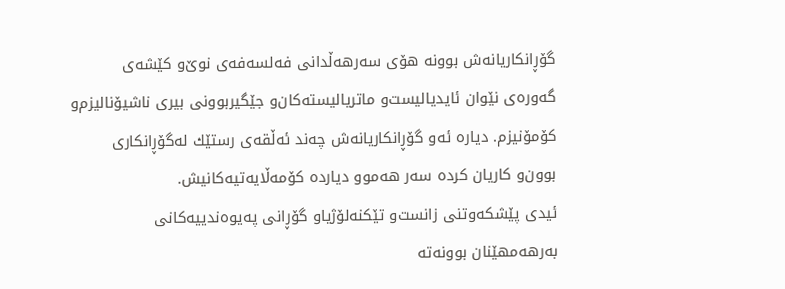گۆڕانكاریانه‌ش بوونه‌ هۆی‌ سه‌رهه‌ڵدانی‌ فه‌لسه‌فه‌ی‌ نوێ‌‌و كێشه‌ی‌ گه‌وره‌ی‌ نێوان ئایدیالیست‌و ماتریالیسته‌كان‌و جێگیربوونی‌ بیری‌ ناشیۆنالیزم‌و كۆمۆنیزم. دیاره‌ ئه‌و گۆڕانكاریانه‌ش چه‌ند ئه‌ڵقه‌ی‌ رستێك له‌گۆڕانكاری‌ بوون‌و كاریان كرده‌ سه‌ر هه‌موو دیارده‌ كۆمه‌ڵایه‌تیه‌كانیش.
ئیدی‌ پێشكه‌وتنی‌ زانست‌و تێكنه‌لۆژیا‌و گۆڕانی‌ په‌یوه‌ندییه‌كانی‌ به‌رهه‌مهێنان بوونه‌ته‌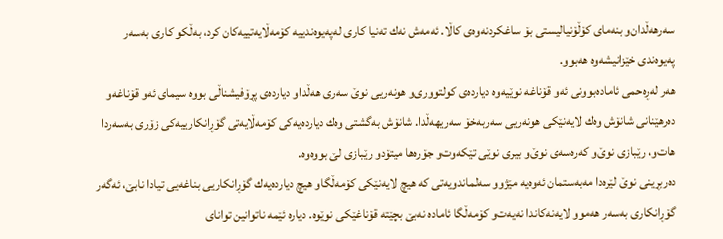سه‌رهه‌ڵدان‌و بنه‌مای‌ كۆڵۆنیالیستی‌ بۆ ساغكردنه‌وه‌ی‌ كاڵا. ئه‌مه‌ش نه‌ك ته‌نیا كاری‌ له‌په‌یوه‌ندییه‌ كۆمه‌ڵایه‌تییه‌كان كرد، به‌ڵكو كاری‌ به‌سه‌ر په‌یوه‌ندی‌ خێزانیشه‌وه‌ هه‌بوو.
هه‌ر له‌ڕه‌حمی‌ ئاماده‌بوونی‌ ئه‌و قۆناغه‌ نوێیه‌وه‌ دیارده‌ی‌ كولتووری‌‌و هونه‌ریی‌ نوێ‌ سه‌ری‌ هه‌ڵداو دیارده‌ی‌ پڕۆفیشناڵی‌ بووه‌ سیمای‌ ئه‌و قۆناغه‌و ده‌رهێنانی‌ شانۆش وه‌ك لایه‌نێكی‌ هونه‌ریی‌ سه‌ربه‌خۆ سه‌ریهه‌ڵدا. شانۆش به‌گشتی‌ وه‌ك دیارده‌یه‌كی‌ كۆمه‌ڵایه‌تی‌ گۆڕانكارییه‌كی‌ زۆری‌ به‌سه‌ردا هات‌و، رێبازی‌ نوێ‌‌و كه‌ره‌سه‌ی‌ نوێ‌‌و بیری‌ نوێی‌ تێكه‌وت‌و جۆره‌ها میتۆدو رێبازی‌ لێ بووه‌وه‌.
ده‌ربڕینی‌ نوێ‌ لێره‌دا مه‌به‌ستمان ئه‌وه‌یه‌ مێژوو سه‌لماندویه‌تی‌ كه‌ هیچ لایه‌نێكی‌ كۆمه‌ڵگاو هیچ دیارده‌یه‌ك گۆڕانكاریی‌ بناغه‌یی‌ تیادا نابێ‌، ئه‌گه‌ر گۆڕانكاری‌ به‌سه‌ر هه‌موو لایه‌نه‌كاندا نه‌یه‌ت‌و كۆمه‌ڵگا ئاماده‌ نه‌بێ‌ بچێته‌ قۆناغێكی‌ نوێوه‌. دیاره‌ ئێمه‌ ناتوانین توانای‌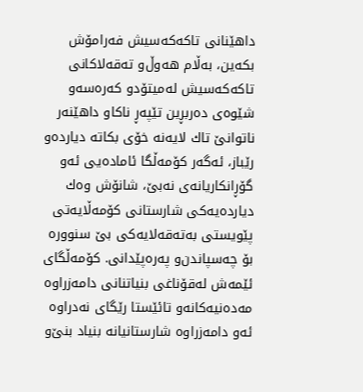داهێنانی‌ تاكه‌كه‌سیش فه‌رامۆش بكه‌ین، به‌ڵام هه‌وڵ‌‌و ته‌قه‌لاكانی‌ تاكه‌كه‌سیش له‌میتۆدو كه‌ره‌سه‌‌و شێوه‌ی‌ ده‌ربڕین تێپه‌ڕ ناكا‌و داهێنه‌ر ناتوانێ‌ تاك لایه‌نه‌ خۆی‌ بكاته‌ دیارده‌و رێباز، ئه‌گه‌ر كۆمه‌ڵگا ئاماده‌یی‌ ئه‌و گۆڕانكاریانه‌ی‌ نه‌بێ‌، شانۆش وه‌ك دیارده‌یه‌كی‌ شارستانی‌ كۆمه‌ڵایه‌تی‌ پێویستی‌ به‌ته‌قه‌لایه‌كی‌ بێ‌ سنووره‌ بۆ چه‌سپاندن‌و په‌ره‌پێدانی‌. كۆمه‌ڵگای‌ ئێمه‌ش له‌قۆناغی‌ بنیاتنانی‌ دامه‌زراوه‌ مه‌ده‌نیه‌كانه‌و تائێستا رێگای‌ نه‌دراوه‌ ئه‌و دامه‌زراوه‌ شارستانیانه‌ بنیاد بنێ‌‌و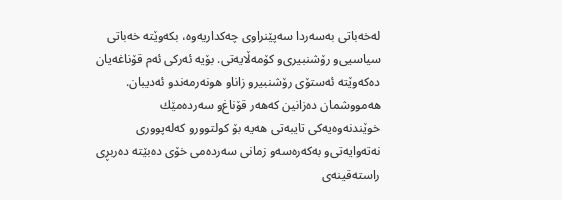له‌خه‌باتی‌ به‌سه‌ردا سه‌پێنراوی‌ چه‌كداریه‌وه‌، بكه‌وێته‌ خه‌باتی‌ سیاسیی‌‌و رۆشنبیری‌‌و كۆمه‌ڵایه‌تی‌. بۆیه‌ ئه‌ركی‌ ئه‌م قۆناغه‌یان ده‌كه‌وێته‌ ئه‌ستۆی‌ رۆشنبیر‌و زاناو هونه‌رمه‌ندو ئه‌دیبان. هه‌مووشمان ده‌زانین كه‌هه‌ر قۆناغ‌و سه‌رده‌مێك خوێندنه‌وه‌یه‌كی‌ تایبه‌تی‌ هه‌یه‌ بۆ كولتوور‌و كه‌له‌پووری‌ نه‌ته‌وایه‌تی‌‌و به‌كه‌ره‌سه‌و زمانی‌ سه‌رده‌می‌ خۆی‌ ده‌بێته‌ ده‌ربڕی‌ راسته‌قینه‌ی‌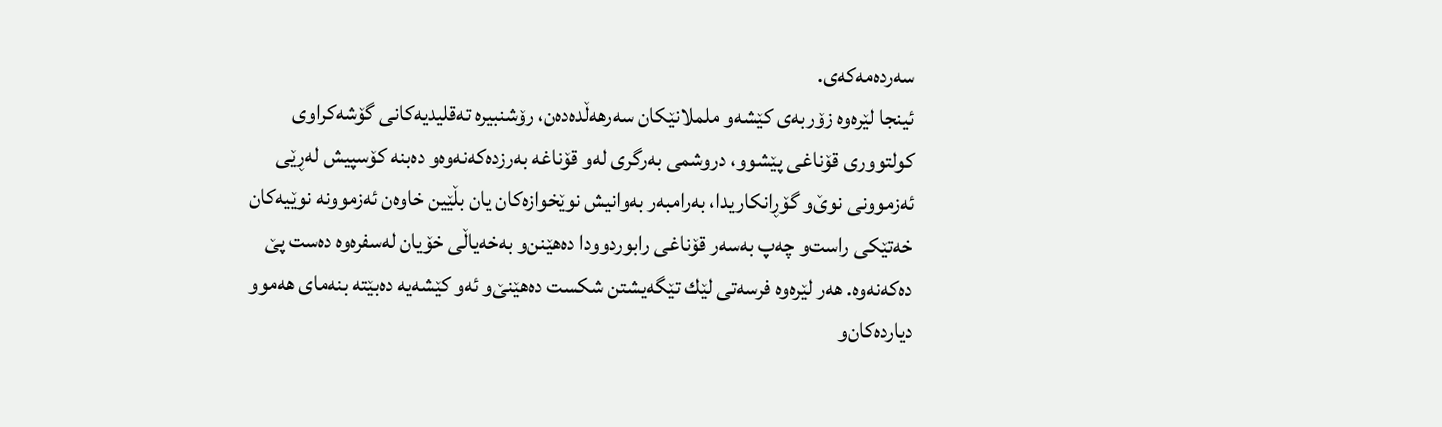سه‌رده‌مه‌كه‌ی‌.
ئینجا لێره‌وه‌ زۆربه‌ی‌ كێشه‌و ململانێكان سه‌رهه‌ڵده‌ده‌ن، رۆشنبیره‌ ته‌قلیدیه‌كانی‌ گۆشه‌كراوی‌ كولتووری‌ قۆناغی‌ پێشوو، دروشمی‌ به‌رگری‌ له‌و قۆناغه‌ به‌رزده‌كه‌نه‌وه‌و ده‌بنه‌ كۆسپیش له‌ڕێی‌ ئه‌زموونی‌ نوێ‌‌و گۆڕانكاریدا، به‌رامبه‌ر به‌وانیش نوێخوازه‌كان یان بڵێین خاوه‌ن ئه‌زموونه‌ نوێیه‌كان خه‌تێكی‌ راست‌و چه‌پ به‌سه‌ر قۆناغی‌ رابوردوودا ده‌هێنن‌و به‌خه‌یاڵی‌ خۆیان له‌سفره‌وه‌ ده‌ست پێ‌ ده‌كه‌نه‌وه‌. هه‌ر لێره‌وه‌ فرسه‌تی‌ لێك تێگه‌یشتن شكست ده‌هێنێ‌‌و ئه‌و كێشه‌یه‌ ده‌بێته‌ بنه‌مای‌ هه‌موو دیارده‌كان‌و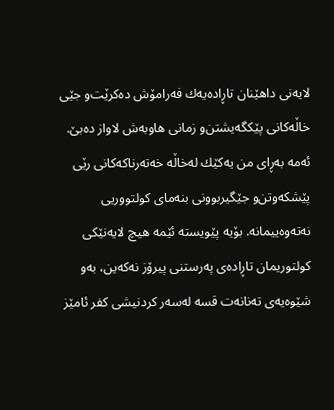لایه‌نی‌ داهێنان تاڕاده‌یه‌ك فه‌رامۆش ده‌كرێت‌و جێی‌ خاڵه‌كانی‌ پێكگه‌یشتن‌و زمانی‌ هاوبه‌ش لاواز ده‌بێ‌. ئه‌مه‌ به‌ڕای‌ من یه‌كێك له‌خاڵه‌ خه‌ته‌رناكه‌كانی‌ رێی‌ پێشكه‌وتن‌و جێگیربوونی‌ بنه‌مای‌ كولتووریی‌ نه‌ته‌وه‌ییمانه‌. بۆیه‌ پێویسته‌ ئێمه‌ هیچ لایه‌نێكی‌ كولتوریمان تاڕاده‌ی‌ په‌رستنی‌ پیرۆز نه‌كه‌ین، به‌و شێوه‌یه‌ی‌ ته‌نانه‌ت قسه‌ له‌سه‌ر كردنیشی‌ كفر ئامێز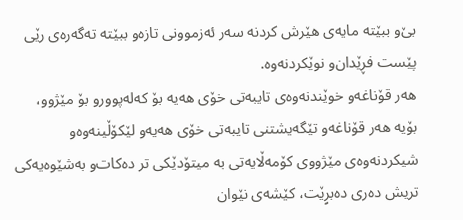بێ‌و ببێته‌ مایه‌ی‌ هێرش كردنه‌ سه‌ر ئه‌زموونی‌ تازه‌و ببێته‌ ته‌گه‌ره‌ی‌ رێی‌ پێست فڕێدان‌و نوێكردنه‌وه‌.
هه‌ر قۆناغه‌و خوێندنه‌وه‌ی‌ تایبه‌تی‌ خۆی‌ هه‌یه‌ بۆ كه‌له‌پوورو بۆ مێژوو، بۆیه‌ هه‌ر قۆناغه‌و تێگه‌یشتنی‌ تایبه‌تی‌ خۆی‌ هه‌یه‌‌و لێكۆڵینه‌وه‌و شیكردنه‌وه‌ی‌ مێژووی‌ كۆمه‌ڵایه‌تی‌ به‌ میتۆدێكی‌ تر ده‌كات‌و به‌شێوه‌یه‌كی‌ تریش ده‌ری‌ ده‌برٍێت، كێشه‌ی‌ نێوان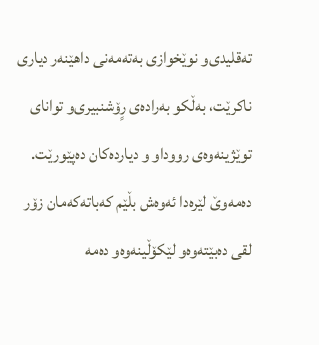ته‌قلیدی‌‌و نوێخوازی‌ به‌ته‌مه‌نی‌ داهێنه‌ر دیاری‌ ناكرێت، به‌ڵكو به‌راده‌ی‌ رٍۆشنبیری‌‌و توانای‌ توێژینه‌وه‌ی‌ رووداو و دیارده‌كان ده‌پێورێت. ده‌مه‌وێ‌ لێره‌دا ئه‌وه‌ش بڵێم كه‌باته‌كه‌مان زۆر لقی‌ ده‌بێته‌وه‌و لێكۆڵینه‌وه‌و ده‌مه‌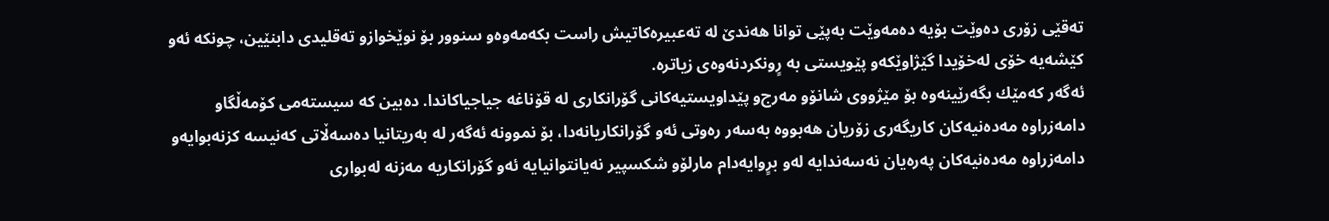ته‌قێی‌ زۆری‌ ده‌وێت بۆیه‌ ده‌مه‌وێت به‌پێی‌ توانا هه‌ندێ‌ له‌ ته‌عبیره‌كاتیش راست بكه‌مه‌وه‌و سنوور بۆ نوێخوازو ته‌قلیدی‌ دابنێین، چونكه‌ ئه‌و كێشه‌یه‌ خۆی‌ له‌خۆیدا گێژاوێكه‌و پێویستی‌ به‌ رٍونكردنه‌وه‌ی‌ زیاتره‌.
ئه‌گه‌ر كه‌مێك بگه‌رێینه‌وه‌ بۆ مێژووی‌ شانۆو مه‌رج‌و پێداویستیه‌كانی‌ گۆرانكاری‌ له‌ قۆناغه‌ جیاجیاكاندا. ده‌بین كه‌ سیسته‌می‌ كۆمه‌ڵگا‌و دامه‌زراوه‌ مه‌ده‌نیه‌كان كاریگه‌ری‌ زۆریان هه‌بووه‌ به‌سه‌ر ره‌وتی‌ ئه‌و گۆرانكاریانه‌دا، بۆ نموونه‌ ئه‌گه‌ر له‌ به‌ریتانیا ده‌سه‌ڵاتی‌ كه‌نیسه‌ كزنه‌بوایه‌و دامه‌زراوه‌ مه‌ده‌نیه‌كان په‌ره‌یان نه‌سه‌ندایه‌ له‌و برٍوایه‌دام مارلۆو شكسپیر نه‌یانتوانیایه‌ ئه‌و گۆرانكاریه‌ مه‌زنه‌ له‌بواری‌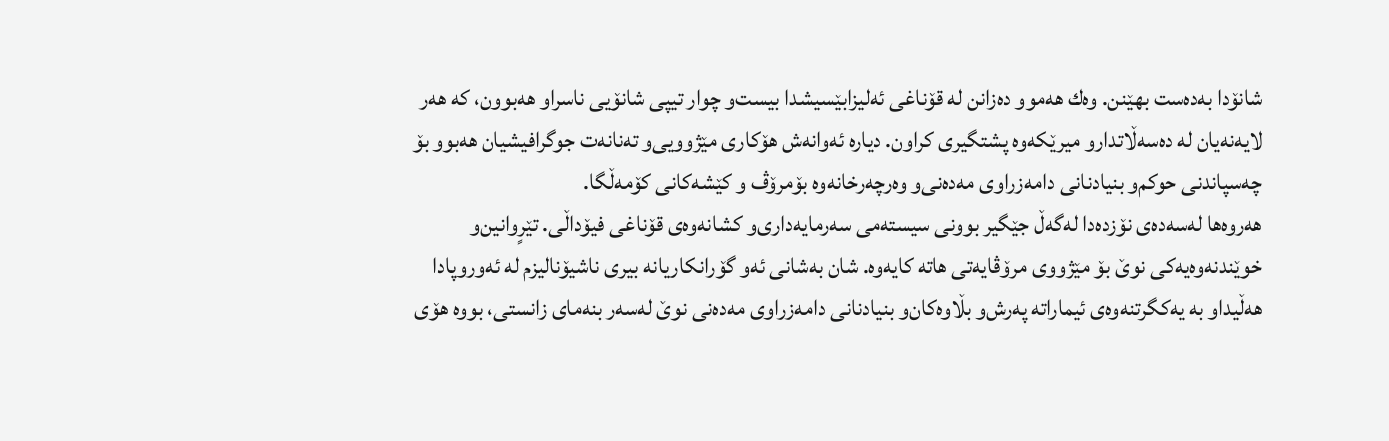شانۆدا به‌ده‌ست بهێنن. وه‌ك هه‌موو ده‌زانن له‌ قۆناغی‌ ئه‌لیزابێسیشدا بیست‌و چوار تیپی‌ شانۆیی‌ ناسراو هه‌بوون، كه‌ هه‌ر لایه‌نه‌یان له‌ ده‌سه‌ڵاتدارو میرێكه‌وه‌ پشتگیری‌ كراون. دیاره‌ ئه‌وانه‌ش هۆكاری‌ مێژوویی‌‌و ته‌نانه‌ت جوگرافیشیان هه‌بوو بۆ چه‌سپاندنی‌ حوكم‌و بنیادنانی‌ دامه‌زراوی‌ مه‌ده‌نی‌‌و وه‌رچه‌رخانه‌وه‌ بۆمرۆڤ و كێشه‌كانی‌ كۆمه‌ڵگا.
هه‌روه‌ها له‌سه‌ده‌ی‌ نۆزده‌دا له‌گه‌ڵ‌ جێگیر بوونی‌ سیسته‌می‌ سه‌رمایه‌داری‌‌و كشانه‌وه‌ی‌ قۆناغی‌ فیۆداڵی‌. تێرٍوانین‌و خوێندنه‌وه‌یه‌كی‌ نوێ‌ بۆ مێژووی‌ مرۆڤایه‌تی‌ هاته‌ كایه‌وه‌. شان به‌شانی‌ ئه‌و گۆرانكاریانه‌ بیری‌ ناشیۆنالیزم له‌ ئه‌وروپادا هه‌ڵیداو به‌ یه‌كگرتنه‌وه‌ی‌ ئیماراته‌ په‌رش‌و بڵاوه‌كان‌و بنیادنانی‌ دامه‌زراوی‌ مه‌ده‌نی‌ نوێ‌ له‌سه‌ر بنه‌مای‌ زانستی‌، بووه‌ هۆی‌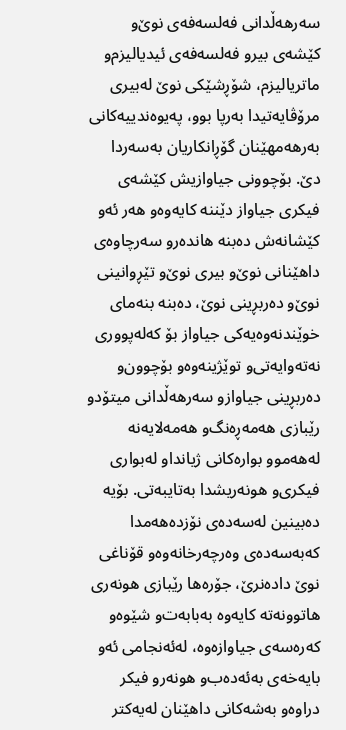سه‌رهه‌ڵدانی‌ فه‌لسه‌فه‌ی‌ نوێ‌‌و كێشه‌ی‌ بیرو فه‌لسه‌فه‌ی‌ ئیدیالیزم‌و ماتریالیزم، شۆڕشێكی‌ نوێ‌ له‌بیری‌ مرۆڤایه‌تیدا به‌رپا بوو، په‌یوه‌ندییه‌كانی‌ به‌رهه‌مهێنان گۆڕانكاریان به‌سه‌ردا دێ‌. بۆچوونی‌ جیاوازیش كێشه‌ی‌ فیكری‌ جیاواز دێننه‌ كایه‌وه‌و هه‌ر ئه‌و كێشانه‌ش ده‌بنه‌ هانده‌ر‌و سه‌رچاوه‌ی‌ داهێنانی‌ نوێ‌‌و بیری‌ نوێ‌‌و تێڕوانینی‌ نوێ‌‌و ده‌ربڕینی‌ نوێ‌، ده‌بنه‌ بنه‌مای‌ خوێندنه‌وه‌یه‌كی‌ جیاواز بۆ كه‌له‌پووری‌ نه‌ته‌وایه‌تی‌‌و توێژینه‌وه‌و بۆچوون‌و ده‌ربڕینی‌ جیاوازو سه‌رهه‌ڵدانی‌ میتۆدو رێبازی‌ هه‌مه‌ڕه‌نگ‌و هه‌مه‌لایه‌نه‌ له‌هه‌موو بواره‌كانی‌ ژیانداو له‌بواری‌ فیكری‌‌و هونه‌ریشدا به‌تایبه‌تی‌. بۆیه‌ ده‌بینین له‌سه‌ده‌ی‌ نۆزده‌هه‌مدا كه‌به‌سه‌ده‌ی‌ وه‌رچه‌رخانه‌وه‌و قۆناغی‌ نوێ‌ داده‌نرێ‌، جۆره‌ها رێبازی‌ هونه‌ری‌ هاتوونه‌ته‌ كایه‌وه‌ به‌بابه‌ت‌و شێوه‌و كه‌ره‌سه‌ی‌ جیاوازه‌وه‌، له‌ئه‌نجامی‌ ئه‌و بایه‌خه‌ی‌ به‌ئه‌ده‌ب‌و هونه‌رو فیكر دراوه‌و به‌شه‌كانی‌ داهێنان له‌یه‌كتر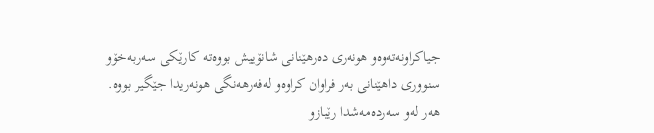جیاكراونه‌ته‌وه‌و هونه‌ری‌ ده‌رهێنانی‌ شانۆییش بووه‌ته‌ كارێكی‌ سه‌ربه‌خۆو سنووری‌ داهێنانی‌ به‌ر فراوان كراوه‌و له‌فه‌رهه‌نگی‌ هونه‌ریدا جێگیر بووه‌. هه‌ر له‌و سه‌رده‌مه‌شدا رێبازو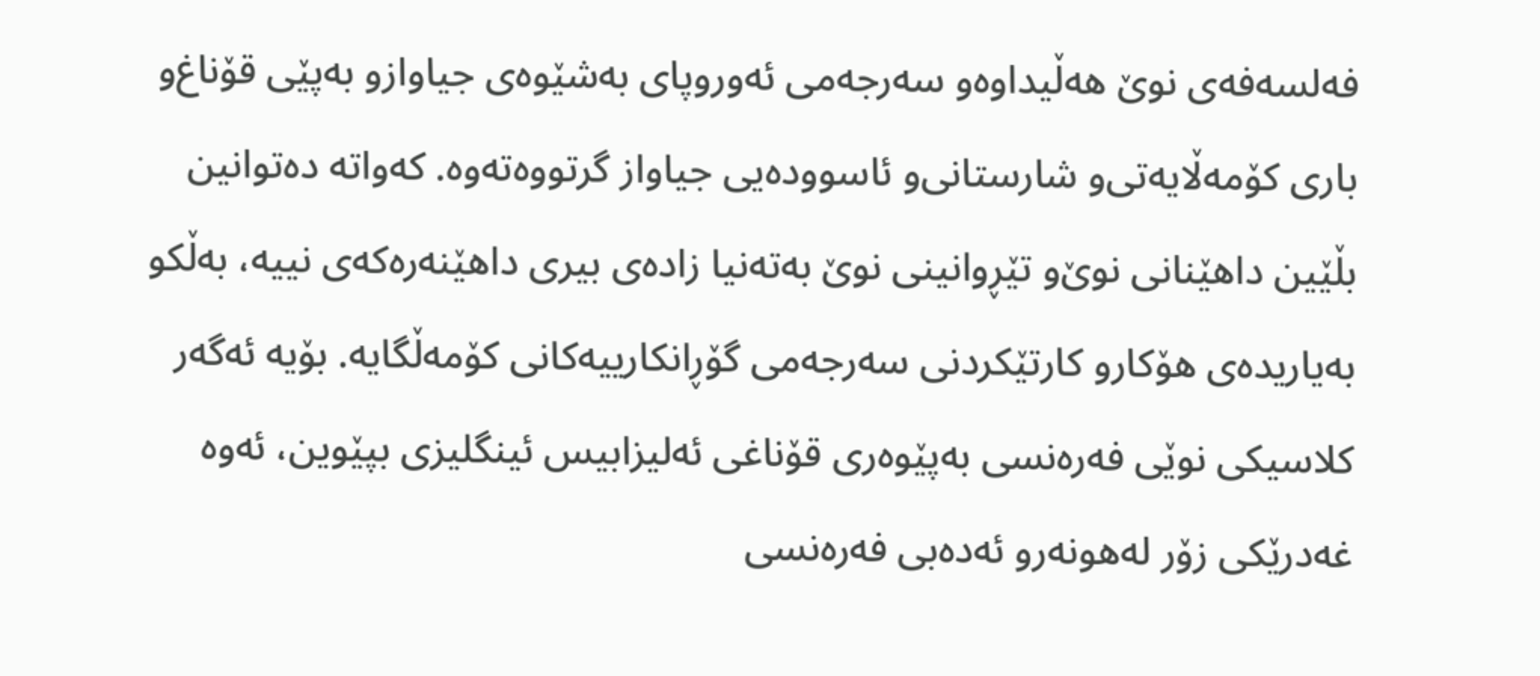فه‌لسه‌فه‌ی‌ نوێ‌ هه‌ڵیداوه‌و سه‌رجه‌می‌ ئه‌وروپای‌ به‌شێوه‌ی‌ جیاوازو به‌پێی‌ قۆناغ‌و باری‌ كۆمه‌ڵایه‌تی‌‌و شارستانی‌‌و ئاسووده‌یی‌ جیاواز گرتووه‌ته‌وه‌. كه‌واته‌ ده‌توانین بڵێین داهێنانی‌ نوێ‌‌و تێڕوانینی‌ نوێ‌ به‌ته‌نیا زاده‌ی‌ بیری‌ داهێنه‌ره‌كه‌ی‌ نییه‌، به‌ڵكو به‌یاریده‌ی‌ هۆكارو كارتێكردنی‌ سه‌رجه‌می‌ گۆڕانكارییه‌كانی‌ كۆمه‌ڵگایه‌. بۆیه‌ ئه‌گه‌ر كلاسیكی‌ نوێی‌ فه‌ره‌نسی‌ به‌پێوه‌ری‌ قۆناغی‌ ئه‌لیزابیس ئینگلیزی‌ بپێوین، ئه‌وه‌ غه‌درێكی‌ زۆر له‌هونه‌رو ئه‌ده‌بی‌ فه‌ره‌نسی‌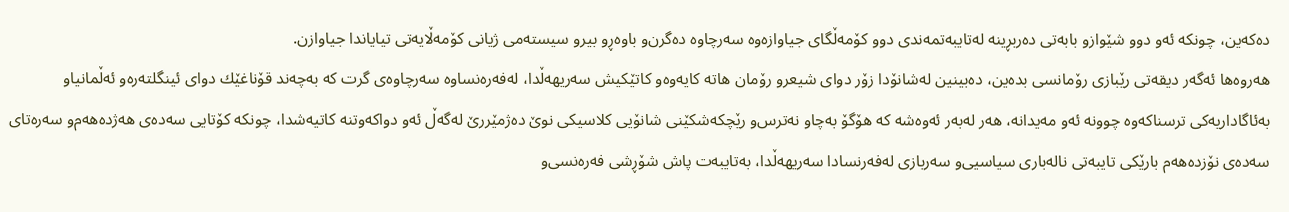ده‌كه‌ین، چونكه‌ ئه‌و دوو شێوازو بابه‌تی‌ ده‌ربڕینه‌ له‌تایبه‌تمه‌ندی‌ دوو كۆمه‌ڵگای‌ جیاوازه‌وه‌ سه‌رچاوه‌ ده‌گرن‌و باوه‌ڕو بیرو سیسته‌می‌ ژیانی‌ كۆمه‌ڵایه‌تی‌ تیایاندا جیاوازن.
هه‌روه‌ها ئه‌گه‌ر دیقه‌تی‌ رێبازی‌ رۆمانسی‌ بده‌ین، ده‌بینین له‌شانۆدا زۆر دوای‌ شیعرو رۆمان هاته‌ كایه‌وه‌و كاتێكیش سه‌ریهه‌ڵدا، له‌فه‌ره‌نسا‌وه‌ سه‌رچاوه‌ی‌ گرت كه‌ به‌چه‌ند قۆناغێك دوای‌ ئینگلته‌ره‌و ئه‌ڵمانیاو به‌ئاگاداریه‌كی‌ ترسناكه‌وه‌ چوونه‌ ئه‌و مه‌یدانه‌، هه‌ر له‌به‌ر ئه‌وه‌شه‌ كه‌ هۆگۆ به‌چاو نه‌ترس‌و رێچكه‌شكێنی‌ شانۆیی‌ كلاسیكی‌ نوێ‌ ده‌ژمێررێ‌ له‌گه‌ڵ‌ ئه‌و دواكه‌وتنه‌ كاتیه‌شدا، چونكه‌ كۆتایی‌ سه‌ده‌ی‌ هه‌ژده‌هه‌م‌و سه‌ره‌تای‌ سه‌ده‌ی‌ نۆزده‌هه‌م بارێكی‌ تایبه‌تی‌ ناله‌باری‌ سیاسیی‌‌و سه‌ربازی‌ له‌فه‌رنسادا سه‌ریهه‌ڵدا، به‌تایبه‌ت پاش شۆڕشی‌ فه‌ره‌نسی‌‌و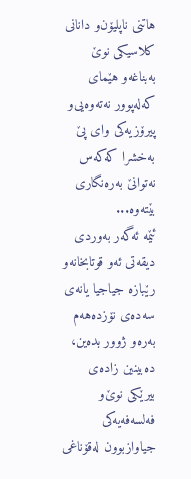هاتنی‌ ناپلیۆن‌و دانانی‌ كلاسیكی‌ نوێ‌ به‌بناغه‌و هێمای‌ كه‌له‌پوور نه‌ته‌وه‌یی‌‌و پیرۆزیه‌كی‌ وای‌ پێ‌ به‌خشرا كه‌كه‌س نه‌توانێ‌ به‌ره‌نگاری‌ بێته‌وه‌...
ئێمه‌ ئه‌گه‌ر به‌وردی‌ دیقه‌تی‌ ئه‌و قوتابخانه‌و رێبازه‌ جیاجیا یانه‌ی‌ سه‌ده‌ی‌ نۆزده‌هه‌م به‌ره‌و ژوور بده‌ین، ده‌بینین زاده‌ی‌ بیرێكی‌ نوێ‌‌و فه‌لسه‌فه‌یه‌كی‌ جیاوازبوون له‌قۆناغی‌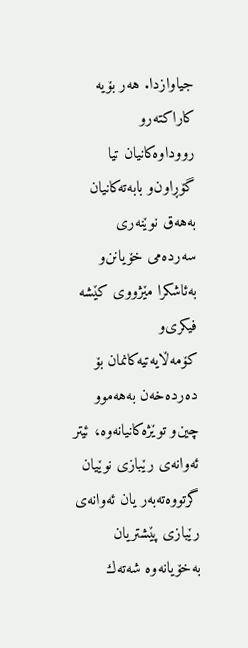جیاوازدا. هه‌ر بۆیه‌ كاراكته‌رو رووداوه‌كانیان تیا گۆڕاون‌و بابه‌ته‌كانیان به‌هه‌ق نوێنه‌ری‌ سه‌رده‌می‌ خۆیانن‌و به‌ئاشكرا مێژووی‌ كێشه‌ فیكری‌‌و كۆمه‌ڵایه‌تیه‌كانمان بۆ ده‌رده‌خه‌ن به‌هه‌موو چین‌و توێژه‌كانیانه‌وه‌، ئیتر ئه‌وانه‌ی‌ رێبازی‌ نوێیان گرتووه‌ته‌به‌ر یان ئه‌وانه‌ی‌ رێبازی‌ پێشتریان به‌خۆیانه‌وه‌ شه‌ته‌ك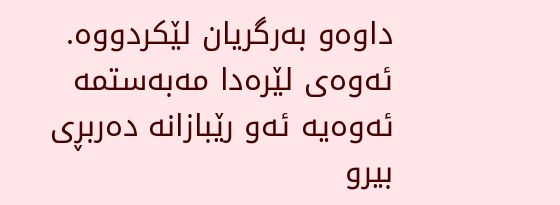داوه‌و به‌رگریان لێكردووه‌. ئه‌وه‌ی‌ لێره‌دا مه‌به‌ستمه‌ ئه‌وه‌یه‌ ئه‌و رێبازانه‌ ده‌ربڕی‌ بیرو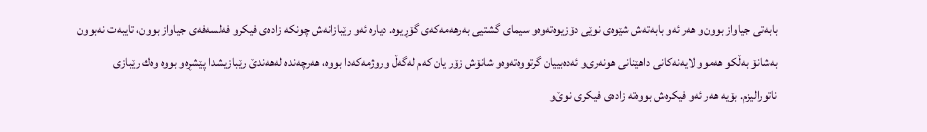بابه‌تی‌ جیاواز بوون‌و هه‌ر ئه‌و بابه‌ته‌ش شێوه‌ی‌ نوێی‌ دۆزیوه‌ته‌وه‌و سیمای‌ گشتیی‌ به‌رهه‌مه‌كه‌ی‌ گۆڕیوه‌. دیاره‌ ئه‌و رێبازانه‌ش چونكه‌ زاده‌ی‌ فیكرو فه‌لسه‌فه‌ی‌ جیاواز بوون، تایبه‌ت نه‌بوون به‌شانۆ به‌ڵكو هه‌موو لایه‌نه‌كانی‌ داهێنانی‌ هونه‌ری‌‌و ئه‌ده‌بییان گرتووه‌ته‌وه‌و شانۆش زۆر یان كه‌م له‌گه‌ڵ‌ وروژمه‌كه‌دا بووه‌، هه‌رچه‌نده‌ له‌هه‌ندێ‌ رێبازیشدا پێشڕه‌و بووه‌ وه‌ك رێبازی‌ ناتورالیزم. بۆیه‌ هه‌ر ئه‌و فیكره‌ش بووه‌ته‌ زاده‌ی‌ فیكری‌ نوێ‌‌و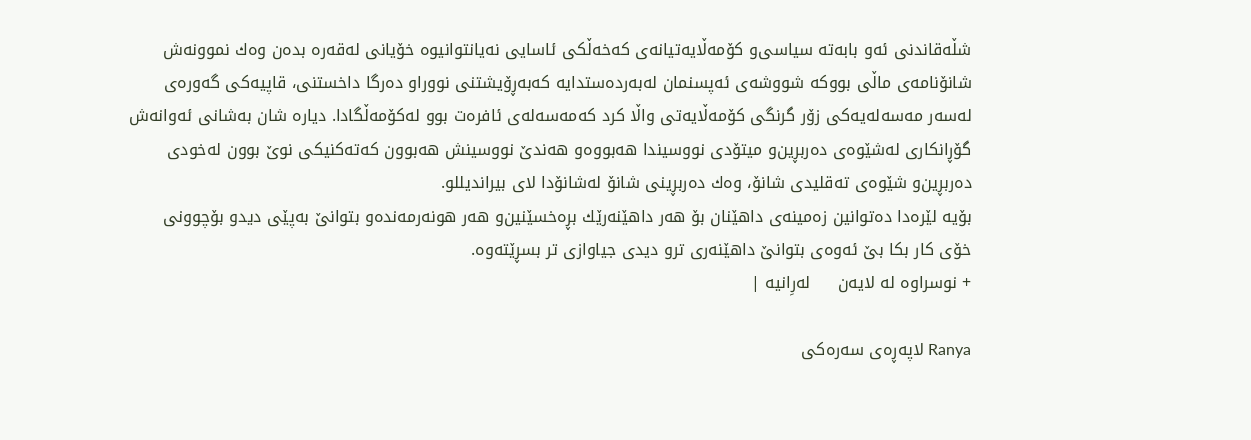شڵه‌قاندنی‌ ئه‌و بابه‌ته‌ سیاسی‌‌و كۆمه‌ڵایه‌تیانه‌ی‌ كه‌خه‌ڵكی‌ ئاسایی‌ نه‌یانتوانیوه‌ خۆیانی‌ له‌قه‌ره‌ بده‌ن وه‌ك نموونه‌ش شانۆنامه‌ی‌ ماڵی‌ بووكه‌ شووشه‌ی‌ ئه‌پسنمان له‌به‌رده‌ستدایه‌ كه‌به‌ڕۆیشتنی‌ نووراو ده‌رگا داخستنی‌، قاپیه‌كی‌ گه‌وره‌ی‌ له‌سه‌ر مه‌سه‌له‌یه‌كی‌ زۆر گرنگی‌ كۆمه‌ڵایه‌تی‌ واڵا كرد كه‌مه‌سه‌له‌ی‌ ئافره‌ت بوو له‌كۆمه‌ڵگادا. دیاره‌ شان به‌شانی‌ ئه‌وانه‌ش گۆڕانكاری‌ له‌شێوه‌ی‌ ده‌ربڕین‌و میتۆدی‌ نووسیندا هه‌بووه‌و هه‌ندێ‌ نووسینش هه‌بوون كه‌ته‌كنیكی‌ نوێ‌ بوون له‌خودی‌ ده‌ربڕین‌و شێوه‌ی‌ ته‌قلیدی‌ شانۆ، وه‌ك ده‌ربڕینی‌ شانۆ له‌شانۆدا لای‌ بیراندیللو.
بۆیه‌ لێره‌دا ده‌توانین زه‌مینه‌ی‌ داهێنان بۆ هه‌ر داهێنه‌رێك بڕه‌خسێنین‌و هه‌ر هونه‌رمه‌نده‌و بتوانێ‌ به‌پێی‌ دیدو بۆچوونی‌ خۆی‌ كار بكا بێ‌ ئه‌وه‌ی‌ بتوانێ‌ داهێنه‌ری‌ ترو دیدی‌ جیاوازی‌ تر بسڕێته‌وه‌.
+ نوسراوه‌ له‌ لایه‌ن     له‌رِانيه |

Ranya لاپه‌ڕه‌ی سه‌ره‌كی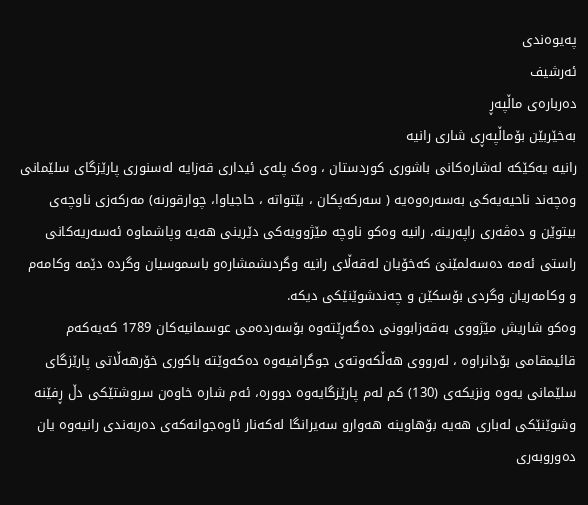په‌یوه‌ندی
ئه‌رشیف
ده‌رباره‌ی ماڵپه‌ڕ
به‌خێربێن بۆماڵپه‌ڕى شارى رانیه‌
رانیه‌ یه‌کێکه‌ له‌شاره‌کانى باشورى کوردستان ، وه‌ک پله‌ى ئیدارى قه‌زایه‌ له‌سنورى پارێزگاى سلێمانى وه‌چه‌ند ناحیه‌یه‌کى به‌سه‌ره‌وه‌یه‌ ( سه‌رکه‌پکان ، بێتواته‌ ، حاجیاوا، چوارقورنه‌) مه‌رکه‌زى ناوچه‌ى بیتوێن و ده‌ڤه‌رى راپه‌رینه‌، رانیه‌ وه‌کو ناوچه‌ مێژوویه‌کى دێرینى هه‌یه‌ وپاشماوه‌ ئه‌سه‌ریه‌کانى راستى ئه‌مه‌ ده‌سه‌لمێنىَ که‌خۆیان له‌قه‌ڵاى رانیه‌ وگردىشمشاره‌و باسموسیان وگرده‌ دێمه‌ وکامه‌م و وکامه‌ریان وگردى بۆسکێن و چه‌ندشوێنێکى دیکه‌.
وه‌کو شاریش مێژووى به‌قه‌زابوونى ده‌گه‌ڕێته‌وه‌ بۆسه‌رده‌مى عوسمانیه‌کان 1789 که‌یه‌که‌م قائیمقامى بۆدانراوه‌ ، له‌رووى هه‌ڵکه‌وته‌ى جوگرافیه‌وه‌ ده‌که‌وێته‌ باکورى خۆرهه‌ڵاتى پارێزگاى سلێمانى یه‌وه‌ ونزیکه‌ى (130) کم له‌م پارێزگایه‌وه‌ دووره‌، ئه‌م شاره‌ خاوه‌ن سروشتێکى دڵ ڕفێنه‌ وشوێنێکى له‌بارى هه‌یه‌ بۆهاوینه‌ هه‌وارو سه‌یرانگا له‌که‌نار ئاوه‌جوانه‌که‌ى ده‌ربه‌ندى رانیه‌وه‌ یان ده‌وروبه‌رى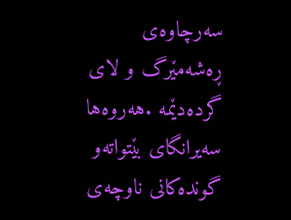سه‌رچاوه‌ى ڕه‌شه‌مێرگ و لاى گرده‌دێمه‌ .هه‌روه‌ها سه‌یرانگاى بێتواته‌و گونده‌کانى ناوچه‌ى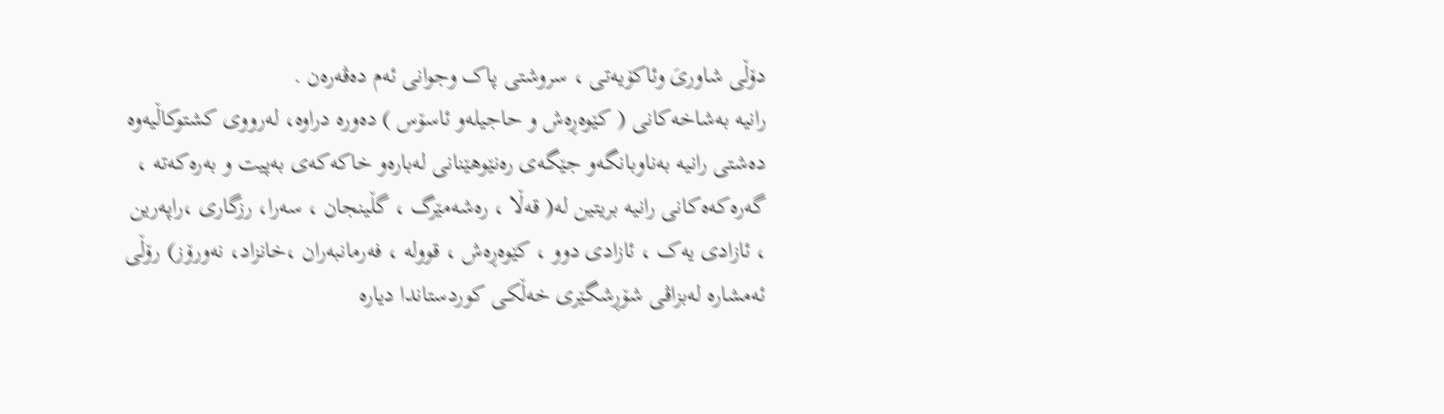دۆڵى شاورىَ وئاکۆیه‌تى ، سروشتى پاک وجوانى ئه‌م ده‌ڤه‌ره‌ن .
رانیه‌ به‌شاخه‌کانى ( کێوه‌ڕه‌ش و حاجیله‌و ئاسۆس ) ده‌وره‌ دراوه‌، له‌رووى کشتوکاڵیه‌وه‌ ده‌شتى رانیه‌ به‌ناوبانگه‌و جێگه‌ى ره‌نێوهێنانى له‌باره‌و خاکه‌که‌ى به‌پیت و به‌ره‌که‌ته‌ ، گه‌ره‌که‌ه‌کانى رانیه‌ بریتین له‌( قه‌ڵا ، ره‌شه‌مێرگ ، گڵینجان ، سه‌را، رزگارى ،راپه‌رین ، ئازادى یه‌ک ، ئازادى دوو ، کێوه‌ڕه‌ش ، قووله‌ ، فه‌رمانبه‌ران ،خانزاد، نه‌ورۆز) رۆڵى ئه‌مشاره‌ له‌بزاڤى شۆڕشگێرى خه‌ڵکى کوردستاندا دیاره‌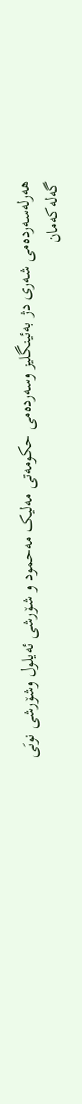هه‌رله‌سه‌رده‌مى شه‌رى دژ به‌ئینگلیز وسه‌رده‌مى حکومه‌تى مه‌لیک مه‌حمود و شۆرشى ئه‌یلول وشۆرشى نوىَى گه‌له‌که‌مان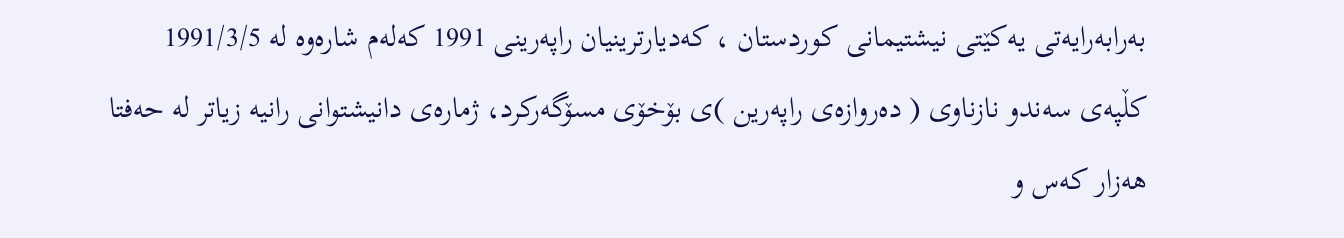به‌رابه‌رایه‌تى یه‌کێتى نیشتیمانى کوردستان ، که‌دیارترینیان راپه‌رینى 1991 که‌له‌م شاره‌وه‌ له ‌1991/3/5 کڵپه‌ى سه‌ندو نازناوى ( ده‌روازه‌ى راپه‌رین )ى بۆخۆى مسۆگه‌رکرد، ژماره‌ى دانیشتوانى رانیه‌ زیاتر له‌ حه‌فتا هه‌زار که‌س و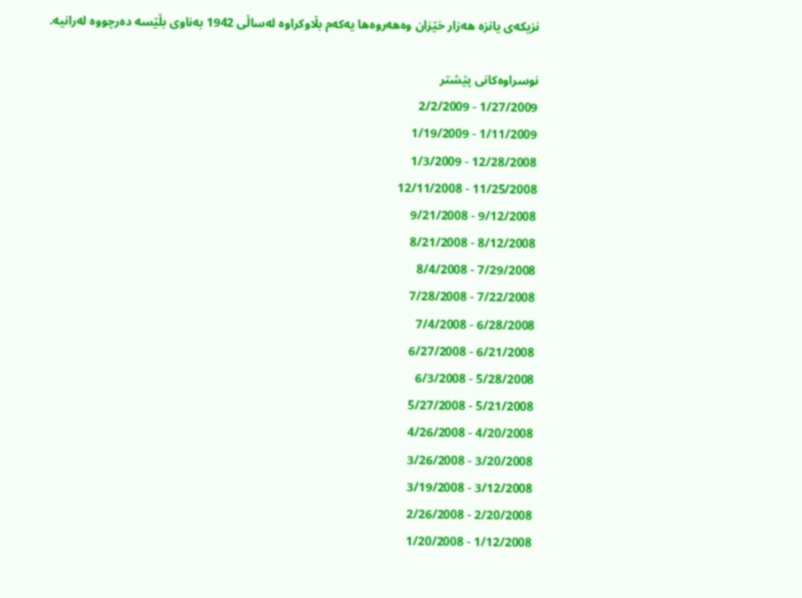نزیکه‌ى یانزه‌ هه‌زار خێزان وه‌هه‌روه‌ها یه‌که‌م بڵاوکراوه‌ له‌ساڵى 1942 به‌ناوى بڵێسه‌ ده‌رچووه‌ له‌رانیه‌.

نوسراوه‌كانی پێشتر
1/27/2009 - 2/2/2009
1/11/2009 - 1/19/2009
12/28/2008 - 1/3/2009
11/25/2008 - 12/11/2008
9/12/2008 - 9/21/2008
8/12/2008 - 8/21/2008
7/29/2008 - 8/4/2008
7/22/2008 - 7/28/2008
6/28/2008 - 7/4/2008
6/21/2008 - 6/27/2008
5/28/2008 - 6/3/2008
5/21/2008 - 5/27/2008
4/20/2008 - 4/26/2008
3/20/2008 - 3/26/2008
3/12/2008 - 3/19/2008
2/20/2008 - 2/26/2008
1/12/2008 - 1/20/2008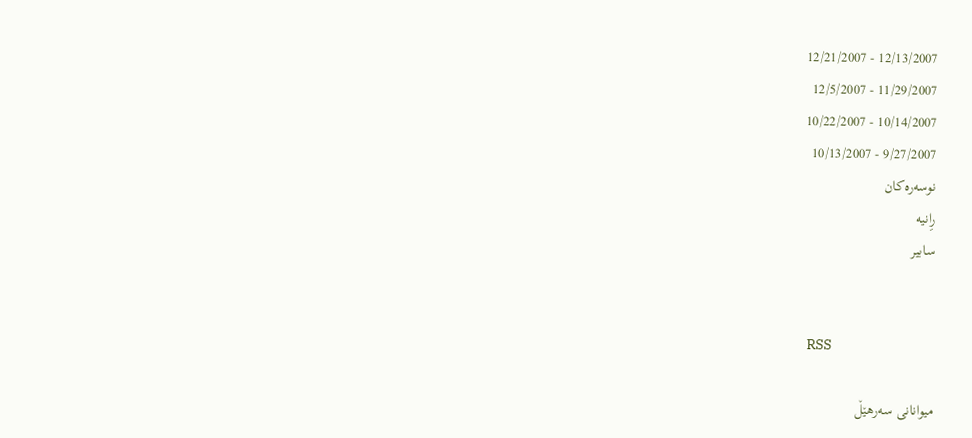12/13/2007 - 12/21/2007
11/29/2007 - 12/5/2007
10/14/2007 - 10/22/2007
9/27/2007 - 10/13/2007
نوسه‌ره‌كان
رِانيه
سابیر


 RSS

میوانانی سه‌رهێڵ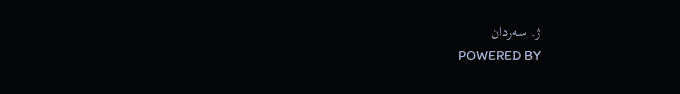ژ. سه‌ردان
POWERED BY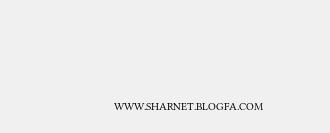WWW.SHARNET.BLOGFA.COM